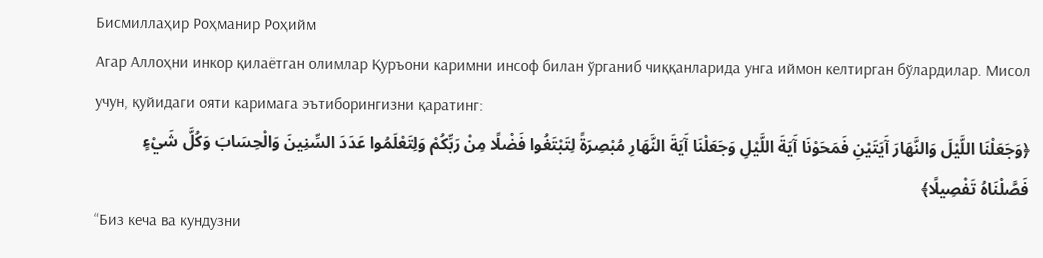Бисмиллаҳир Роҳманир Роҳийм
Агар Аллоҳни инкор қилаётган олимлар Қуръони каримни инсоф билан ўрганиб чиққанларида унга иймон келтирган бўлардилар. Мисол учун, қуйидаги ояти каримага эътиборингизни қаратинг:
﴿وَجَعَلْنَا اللَّيْلَ وَالنَّهَارَ آَيَتَيْنِ فَمَحَوْنَا آَيَةَ اللَّيْلِ وَجَعَلْنَا آَيَةَ النَّهَارِ مُبْصِرَةً لِتَبْتَغُوا فَضْلًا مِنْ رَبِّكُمْ وَلِتَعْلَمُوا عَدَدَ السِّنِينَ وَالْحِسَابَ وَكُلَّ شَيْءٍ فَصَّلْنَاهُ تَفْصِيلًا﴾
“Биз кеча ва кундузни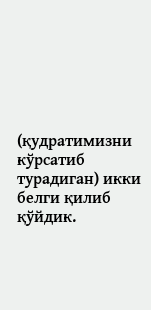(қудратимизни кўрсатиб турадиган) икки белги қилиб қўйдик.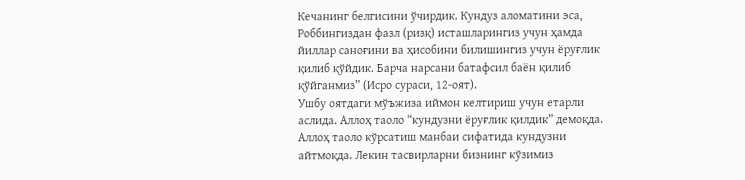Кечанинг белгисини ўчирдик. Кундуз аломатини эса, Роббингиздан фазл (ризқ) исташларингиз учун ҳамда йиллар саноғини ва ҳисобини билишингиз учун ёруғлик қилиб қўйдик. Барча нарсани батафсил баён қилиб қўйганмиз” (Исро сураси, 12-оят).
Ушбу оятдаги мўъжиза иймон келтириш учун етарли аслида. Аллоҳ таоло “кундузни ёруғлик қилдик” демоқда. Аллоҳ таоло кўрсатиш манбаи сифатида кундузни айтмоқда. Лекин тасвирларни бизнинг кўзимиз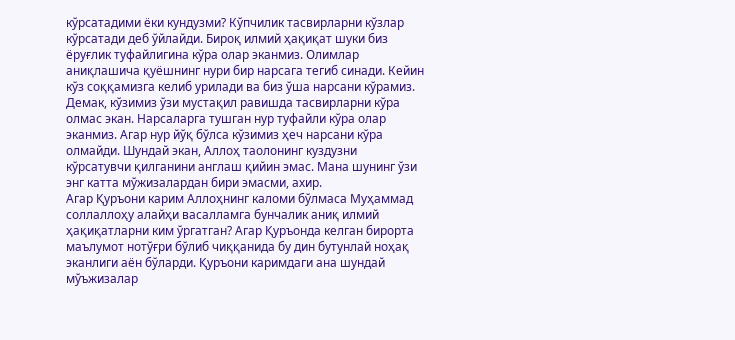кўрсатадими ёки кундузми? Кўпчилик тасвирларни кўзлар кўрсатади деб ўйлайди. Бироқ илмий ҳақиқат шуки биз ёруғлик туфайлигина кўра олар эканмиз. Олимлар аниқлашича қуёшнинг нури бир нарсага тегиб синади. Кейин кўз соққамизга келиб урилади ва биз ўша нарсани кўрамиз.
Демак, кўзимиз ўзи мустақил равишда тасвирларни кўра олмас экан. Нарсаларга тушган нур туфайли кўра олар эканмиз. Агар нур йўқ бўлса кўзимиз ҳеч нарсани кўра олмайди. Шундай экан, Аллоҳ таолонинг куздузни кўрсатувчи қилганини англаш қийин эмас. Мана шунинг ўзи энг катта мўжизалардан бири эмасми, ахир.
Агар Қуръони карим Аллоҳнинг каломи бўлмаса Муҳаммад соллаллоҳу алайҳи васалламга бунчалик аниқ илмий ҳақиқатларни ким ўргатган? Агар Қуръонда келган бирорта маълумот нотўғри бўлиб чиққанида бу дин бутунлай ноҳақ эканлиги аён бўларди. Қуръони каримдаги ана шундай мўъжизалар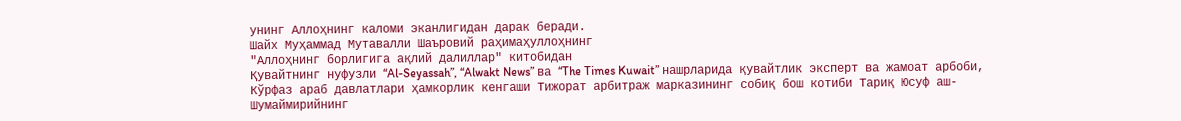унинг Аллоҳнинг каломи эканлигидан дарак беради.
Шайх Муҳаммад Мутавалли Шаъровий раҳимаҳуллоҳнинг
"Аллоҳнинг борлигига ақлий далиллар" китобидан
Қувайтнинг нуфузли “Al-Seyassah”, “Alwakt News” ва “The Times Kuwait” нашрларида қувайтлик эксперт ва жамоат арбоби, Кўрфаз араб давлатлари ҳамкорлик кенгаши Тижорат арбитраж марказининг собиқ бош котиби Тариқ Юсуф аш-Шумаймирийнинг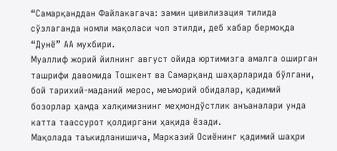“Самарқанддан Файлакагача: замин цивилизация тилида сўзлаганда номли мақоласи чоп этилди, деб хабар бермоқда “Дунё” АА мухбири.
Муаллиф жорий йилнинг август ойида юртимизга амалга оширган ташрифи давомида Тошкент ва Самарқанд шаҳарларида бўлгани, бой тарихий-маданий мерос, меъморий обидалар, қадимий бозорлар ҳамда халқимизнинг меҳмондўстлик анъаналари унда катта таассурот қолдиргани ҳақида ёзади.
Мақолада таъкидланишича, Марказий Осиёнинг қадимий шаҳри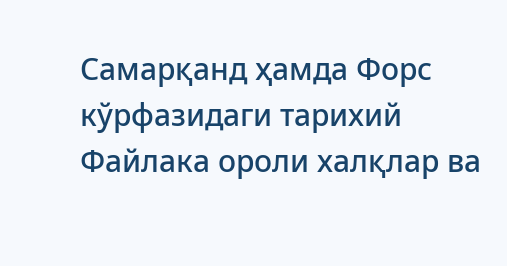Самарқанд ҳамда Форс кўрфазидаги тарихий Файлака ороли халқлар ва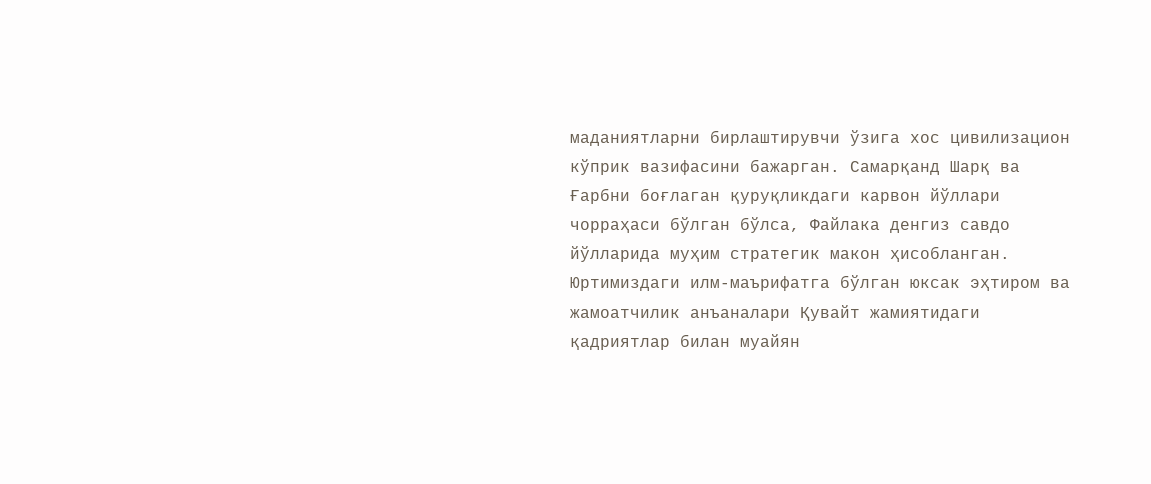маданиятларни бирлаштирувчи ўзига хос цивилизацион кўприк вазифасини бажарган. Самарқанд Шарқ ва Ғарбни боғлаган қуруқликдаги карвон йўллари чорраҳаси бўлган бўлса, Файлака денгиз савдо йўлларида муҳим стратегик макон ҳисобланган. Юртимиздаги илм-маърифатга бўлган юксак эҳтиром ва жамоатчилик анъаналари Қувайт жамиятидаги қадриятлар билан муайян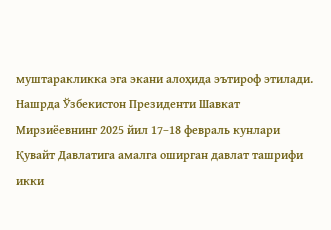муштаракликка эга экани алоҳида эътироф этилади.
Нашрда Ўзбекистон Президенти Шавкат Мирзиёевнинг 2025 йил 17–18 февраль кунлари Қувайт Давлатига амалга оширган давлат ташрифи икки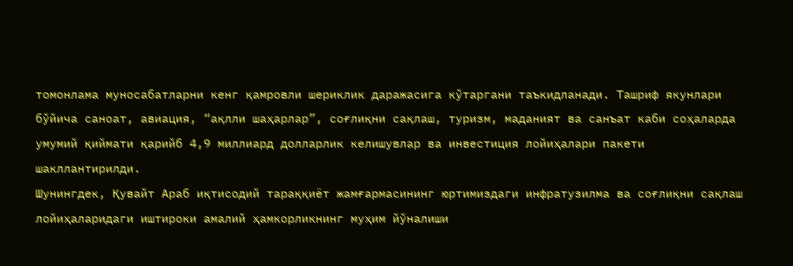томонлама муносабатларни кенг қамровли шериклик даражасига кўтаргани таъкидланади. Ташриф якунлари бўйича саноат, авиация, “ақлли шаҳарлар”, соғлиқни сақлаш, туризм, маданият ва санъат каби соҳаларда умумий қиймати қарийб 4,9 миллиард долларлик келишувлар ва инвестиция лойиҳалари пакети шакллантирилди.
Шунингдек, Қувайт Араб иқтисодий тараққиёт жамғармасининг юртимиздаги инфратузилма ва соғлиқни сақлаш лойиҳаларидаги иштироки амалий ҳамкорликнинг муҳим йўналиши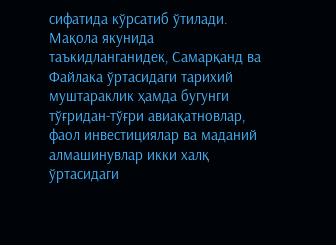сифатида кўрсатиб ўтилади.
Мақола якунида таъкидланганидек, Самарқанд ва Файлака ўртасидаги тарихий муштараклик ҳамда бугунги тўғридан-тўғри авиақатновлар, фаол инвестициялар ва маданий алмашинувлар икки халқ ўртасидаги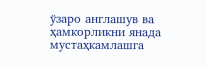ўзаро англашув ва ҳамкорликни янада мустаҳкамлашга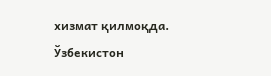хизмат қилмоқда.
Ўзбекистон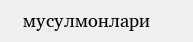мусулмонлари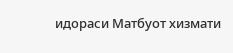идораси Матбуот хизмати